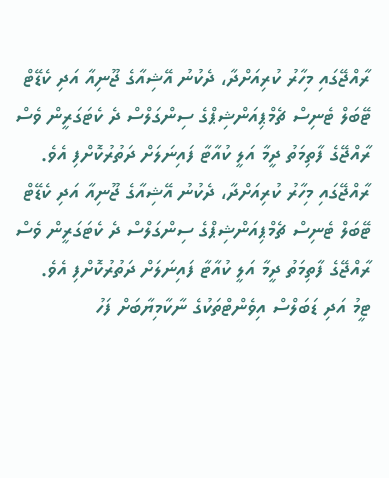ރާއްޖޭގައި މިހާރު ކުރިއަށްދާ، ދެކުނު އޭޝިއާގެ ޖޫނިއާ އަދި ކެޑޭޓް ޓޭބަލް ޓެނިސް ޗެމްޕިއަންޝިޕްގެ ސިންގަލްސް ދެ ކެޓަގަރީން ވެސް ރާއްޖޭގެ ފާތިމަތު ދީމާ އަލީ ކުއާޓާ ފައިނަލަށް ދަތުރުކޮށްފި އެވެ.
ރާއްޖޭގައި މިހާރު ކުރިއަށްދާ، ދެކުނު އޭޝިއާގެ ޖޫނިއާ އަދި ކެޑޭޓް ޓޭބަލް ޓެނިސް ޗެމްޕިއަންޝިޕްގެ ސިންގަލްސް ދެ ކެޓަގަރީން ވެސް ރާއްޖޭގެ ފާތިމަތު ދީމާ އަލީ ކުއާޓާ ފައިނަލަށް ދަތުރުކޮށްފި އެވެ.
ޓީމު އަދި ޑަބަލްސް އިވެންޓްތަކުގެ ނާކާމިޔާބަށް ފަހު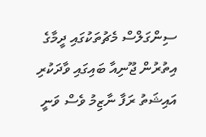ސިންގަލްސް މެޗުތަކުގައި ދީމާގެ އިތުރުން ޖޫނިއާ ބައިގައި ވާދަކުރި އައިޝަތު ރަފާ ނާޒިމު ވެސް ވަނީ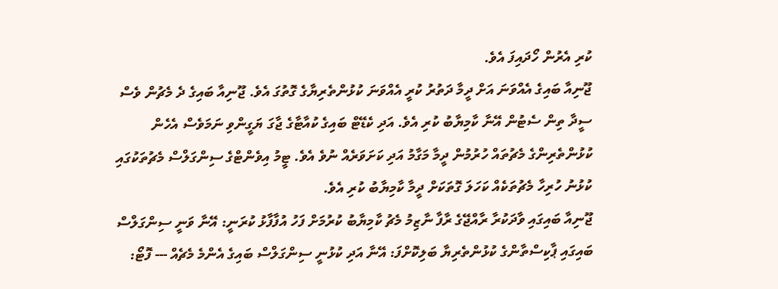ކުރި އެރުން ހޯދައިފަ އެވެ.
ޖޫނިއާ ބައިގެ އެއްވަނަ އަށް ދީމާ ދަތުރު ކުރީ އެއްވަނަ ކުޅުންތެރިޔާގެ ގޮތުގަ އެވެ. ޖޫނިއާ ބައިގެ ދެ މެޗުން ވެސް ސީދާ ތިން ސެޓުން އޭނާ ކާމިޔާބު ކުރި އެވެ. އަދި ކެޑޭޓް ބައިގެ ކުއާޓާގެ ޖާގަ ޔަގީންވި ނަމަވެސް އެހެން ކުޅުންތެރިންގެ މެޗުތައް ހުރުމުން ދީމާ މަގާމު އަދި ކަށަވަރެއް ނުވެ އެވެ. ޓީމު އިވެންޓްގެ ސިންގަލްސް މެޗުތަކުގައި ކުޅުނު ހުރިހާ މެޗުތަކެއް ކަހަލަ ގޮތަކަށް ދީމާ ކާމިޔާބު ކުރި އެވެ.
ޖޫނިއާ ބައިގައި ވާދަކުރާ ރާއްޖޭގެ ރާފާ ނާޒިމު މެޗު ކާމިޔާބު ކުރުމަށް ފަހު އުފާފާޅު ކުރަނީ: އޭނާ ވަނީ ސިންގަލްސް ބައިގައި ޕާކިސްތާންގެ ކުޅުންތެރިޔާ ބަލިކޮށްފަ: އޭނާ އަދި ކުޅުނީ ސިންގަލްސް ބައިގެ އެންމެ މެޗެއް --- ފޮޓޯ: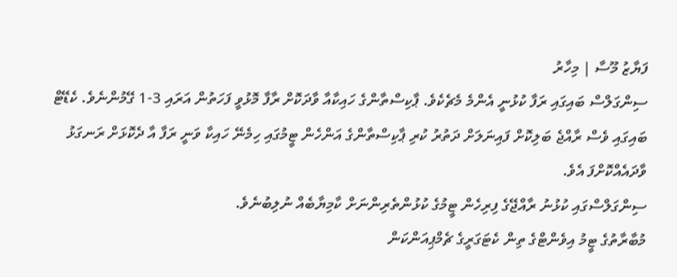ފަޔާޒު މޫސާ | މިހާރު
ސިންގަލްސް ބައިގައި ރަފާ ކުޅުނީ އެންމެ މެޗެކެވެ. ޕާކިސްތާންގެ ހައިކާއާ ވާދަކޮށް ރާފާ މޮޅުވީ ފަހަތުން އަރައި 3-1 ގޭމުންނެވެ. ކެޑޭޓް ބައިގައި ވެސް ރާއްޖެ ބަލިކޮށް ފައިނަލަށް ދަތުރު ކުރި ޕާކިސްތާންގެ އަންހެން ޓީމުގައި ހިމެނޭ ހައިކާ ވަނީ ރަފާ އާ ދެކޮޅަށް ރަނގަޅު ވާދައެއްކޮށްފަ އެވެ.
ސިންގަލްސްގައި ކުޅުނު ރާއްޖޭގެ ފިރިހެން ޓީމުގެ ކުޅުންތެރިންނަށް ކާމިޔާބެއް ނުލިބުނެވެ.
މުބާރާތުގެ ޓީމު އިވެންޓްގެ ތިން ކެޓަގަރީގެ ޗެމްޕިއަންކަން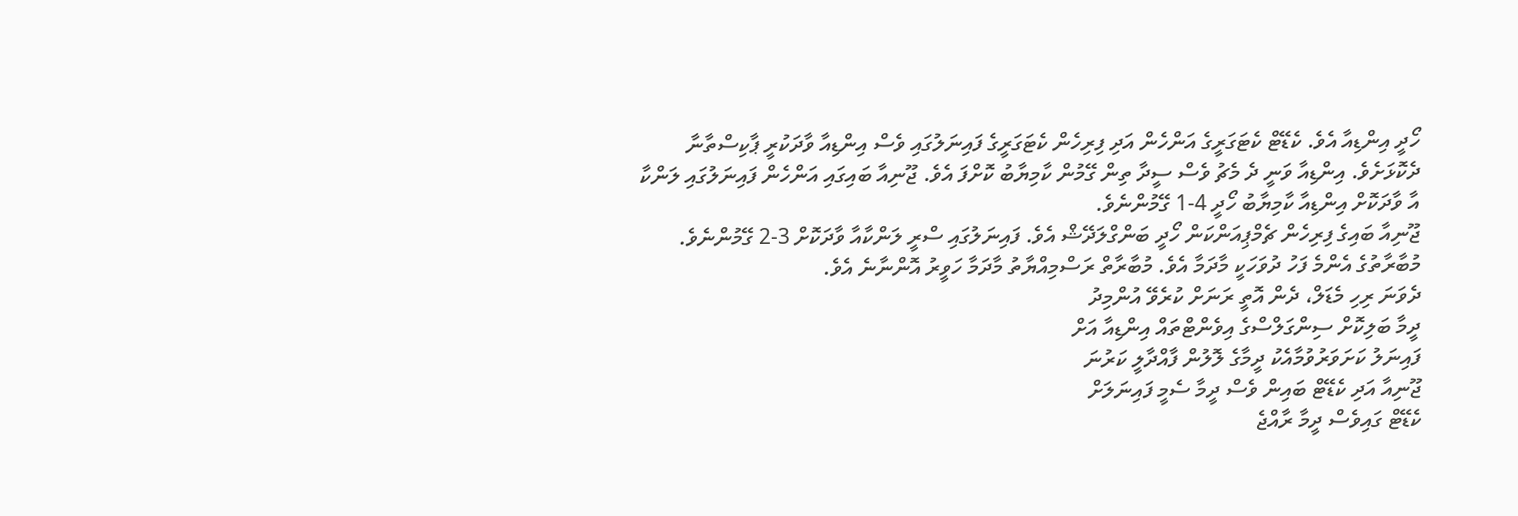ހޯދީ އިންޑިއާ އެވެ. ކެޑޭޓް ކެޓަގަރީގެ އަންހެން އަދި ފިރިހެން ކެޓަގަރީގެ ފައިނަލުގައި ވެސް އިންޑިއާ ވާދަކުރީ ޕާކިސްތާނާ ދެކޮޅަށެވެ. އިންޑިއާ ވަނީ ދެ މެޗު ވެސް ސީދާ ތިން ގޭމުން ކާމިޔާބު ކޮށްފަ އެވެ. ޖޫނިއާ ބައިގައި އަންހެން ފައިނަލުގައި ލަންކާ އާ ވާދަކޮށް އިންޑިއާ ކާމިޔާބު ހޯދީ 4-1 ގޭމުންނެވެ.
ޖޫނިއާ ބައިގެ ފިރިހެން ޗެމްޕިއަންކަން ހޯދީ ބަންގްލަދޭޝް އެވެ. ފައިނަލުގައި ސްރީ ލަންކާއާ ވާދަކޮށް 3-2 ގޭމުންނެވެ. މުބާރާތުގެ އެންމެ ފަހު ދުވަހަކީ މާދަމާ އެވެ. މުބާރާތް ރަސްމިއްޔާތު މާދަމާ ހަވީރު އޮންނާނެ އެވެ.
ދެވަނަ ރިހި މެޑަލް، ދެން އޮތީ ރަނަށް ކުރެވޭ އުންމިދު
ދީމާ ބަލިކޮށް ސިންގަލްސްގެ އިވެންޓްތައް އިންޑިއާ އަށް
ފައިނަލު ކަށަވަރުވުމާއެކު ދީމާގެ ލޮލުން ފާއްދާލީ ކަރުނަ
ޖޫނިއާ އަދި ކެޑޭޓް ބައިން ވެސް ދީމާ ސެމީ ފައިނަލަށް
ކެޑޭޓް ގައިވެސް ދީމާ ރާއްޖެ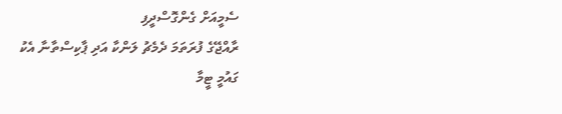ސެމީއަށް ގެންގޮސްދީފި
ރާއްޖޭގެ ފުރަތަމަ ދެމެޗު ލަންކާ އަދި ޕާކިސްތާނާ އެކު
ގައުމީ ޓީމާ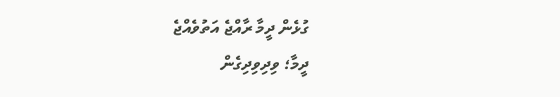ގުޅެން ދީމާ ރާއްޖެ އަތުވެއްޖެ
ދީމާ؛ ވިދިވިދިގެން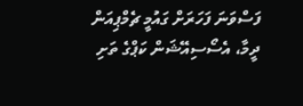ފަސްވަނަ ފަހަރަށް ގައުމީ ޗެމްޕިއަން
ދީމާ، އެސޯސިއޭޝަން ކަޕްގެ ތަށި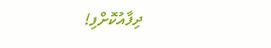ދިފާއުކޮށްފި!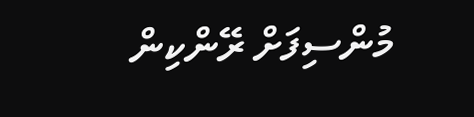މުންސިފަށް ރޭންކިން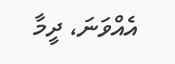އެއްވަނަ، ދީމާ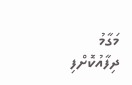މަގާމު ދިފާއުކޮށްފި